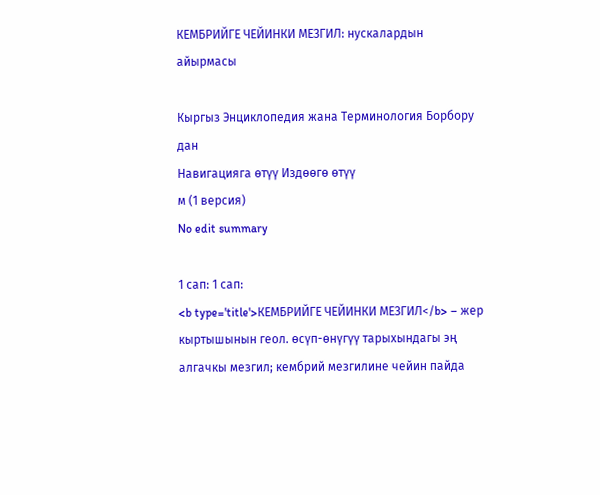КЕМБРИЙГЕ ЧЕЙИНКИ МЕЗГИЛ: нускалардын айырмасы

Кыргыз Энциклопедия жана Терминология Борбору дан
Навигацияга өтүү Издөөгө өтүү
м (1 версия)
No edit summary

1 сап: 1 сап:
<b type='title'>КЕМБРИЙГЕ ЧЕЙИНКИ МЕЗГИЛ</b> – жер кыртышынын геол. өсүп-өнүгүү тарыхындагы эң алгачкы мезгил; кембрий мезгилине чейин пайда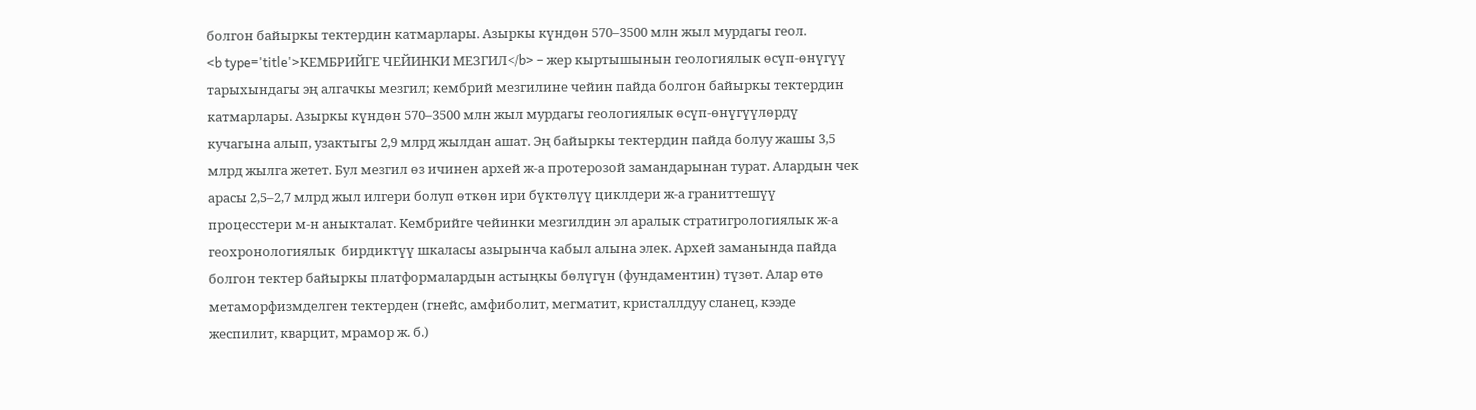болгон байыркы тектердин катмарлары. Азыркы күндөн 570–3500 млн жыл мурдагы геол.
<b type='title'>КЕМБРИЙГЕ ЧЕЙИНКИ МЕЗГИЛ</b> – жер кыртышынын геологиялык өсүп-өнүгүү тарыхындагы эң алгачкы мезгил; кембрий мезгилине чейин пайда болгон байыркы тектердин катмарлары. Азыркы күндөн 570–3500 млн жыл мурдагы геологиялык өсүп-өнүгүүлөрдү кучагына алып, узактыгы 2,9 млрд жылдан ашат. Эң байыркы тектердин пайда болуу жашы 3,5 млрд жылга жетет. Бул мезгил өз ичинен архей ж-а протерозой замандарынан турат. Алардын чек арасы 2,5–2,7 млрд жыл илгери болуп өткөн ири бүктөлүү циклдери ж-а граниттешүү процесстери м-н аныкталат. Кембрийге чейинки мезгилдин эл аралык стратигрологиялык ж-а геохронологиялык  бирдиктүү шкаласы азырынча кабыл алына элек. Архей заманында пайда болгон тектер байыркы платформалардын астыңкы бөлүгүн (фундаментин) түзөт. Алар өтө метаморфизмделген тектерден (гнейс, амфиболит, мегматит, кристаллдуу сланец, кээде жеспилит, кварцит, мрамор ж. б.)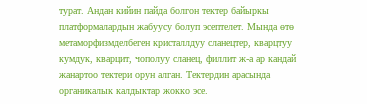турат. Андан кийин пайда болгон тектер байыркы платформалардын жабуусу болуп эсептелет. Мында өтө метаморфизмделбеген кристаллдуу сланецтер, кварцтуу кумдук, кварцит, чополуу сланец, филлит ж-а ар кандай жанартоо тектери орун алган. Тектердин арасында органикалык калдыктар жокко эсе.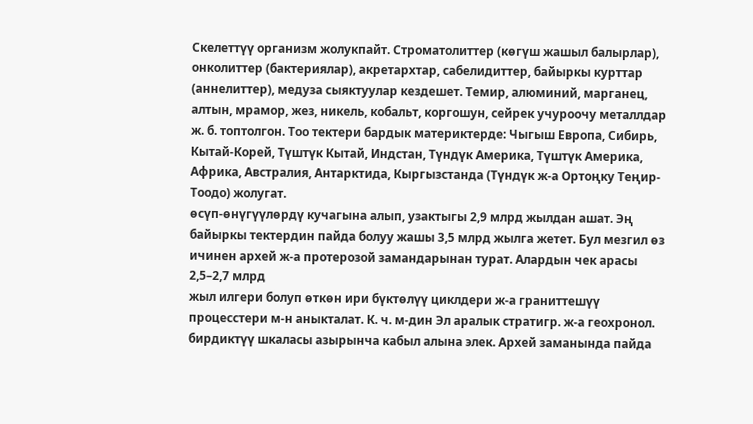Скелеттүү организм жолукпайт. Строматолиттер (көгүш жашыл балырлар), онколиттер (бактериялар), акретархтар, сабелидиттер, байыркы курттар (аннелиттер), медуза сыяктуулар кездешет. Темир, алюминий, марганец, алтын, мрамор, жез, никель, кобальт, коргошун, сейрек учуроочу металлдар ж. б. топтолгон. Тоо тектери бардык материктерде: Чыгыш Европа, Сибирь, Кытай-Корей, Түштүк Кытай, Индстан, Түндүк Америка, Түштүк Америка, Африка, Австралия, Антарктида, Кыргызстанда (Түндүк ж-а Ортоңку Теңир-Тоодо) жолугат.
өсүп-өнүгүүлөрдү кучагына алып, узактыгы 2,9 млрд жылдан ашат. Эң байыркы тектердин пайда болуу жашы 3,5 млрд жылга жетет. Бул мезгил өз ичинен архей ж-а протерозой замандарынан турат. Алардын чек арасы 2,5–2,7 млрд
жыл илгери болуп өткөн ири бүктөлүү циклдери ж-а граниттешүү процесстери м-н аныкталат. К. ч. м-дин Эл аралык стратигр. ж-а геохронол. бирдиктүү шкаласы азырынча кабыл алына элек. Архей заманында пайда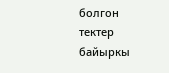болгон тектер байыркы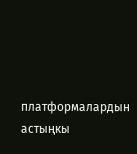платформалардын астыңкы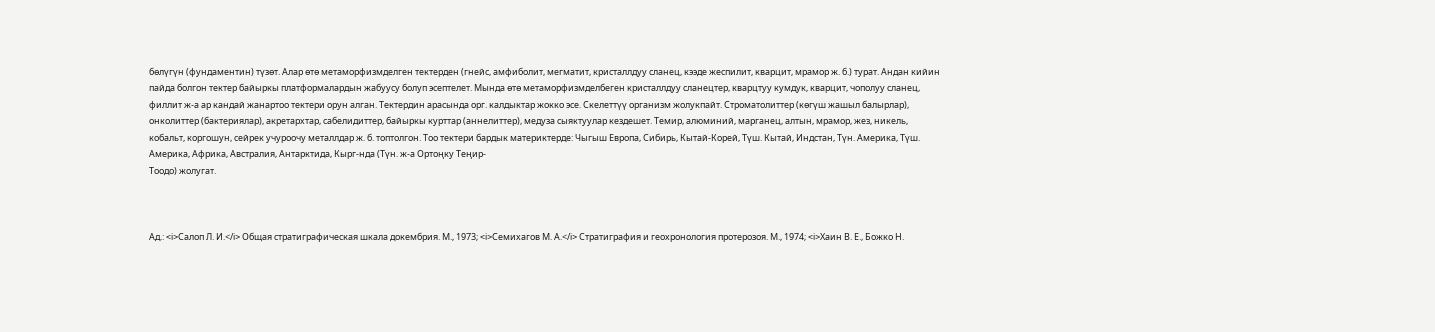бөлүгүн (фундаментин) түзөт. Алар өтө метаморфизмделген тектерден (гнейс, амфиболит, мегматит, кристаллдуу сланец, кээде жеспилит, кварцит, мрамор ж. б.) турат. Андан кийин пайда болгон тектер байыркы платформалардын жабуусу болуп эсептелет. Мында өтө метаморфизмделбеген кристаллдуу сланецтер, кварцтуу кумдук, кварцит, чополуу сланец, филлит ж-а ар кандай жанартоо тектери орун алган. Тектердин арасында орг. калдыктар жокко эсе. Скелеттүү организм жолукпайт. Строматолиттер (көгүш жашыл балырлар), онколиттер (бактериялар), акретархтар, сабелидиттер, байыркы курттар (аннелиттер), медуза сыяктуулар кездешет. Темир, алюминий, марганец, алтын, мрамор, жез, никель, кобальт, коргошун, сейрек учуроочу металлдар ж. б. топтолгон. Тоо тектери бардык материктерде: Чыгыш Европа, Сибирь, Кытай-Корей, Түш. Кытай, Индстан, Түн. Америка, Түш. Америка, Африка, Австралия, Антарктида, Кырг-нда (Түн. ж-а Ортоңку Теңир-
Тоодо) жолугат.



Ад.: <i>Салоп Л. И.</i> Общая стратиграфическая шкала докембрия. М., 1973; <i>Семихагов М. А.</i> Стратиграфия и геохронология протерозоя. М., 1974; <i>Хаин В. Е., Божко Н.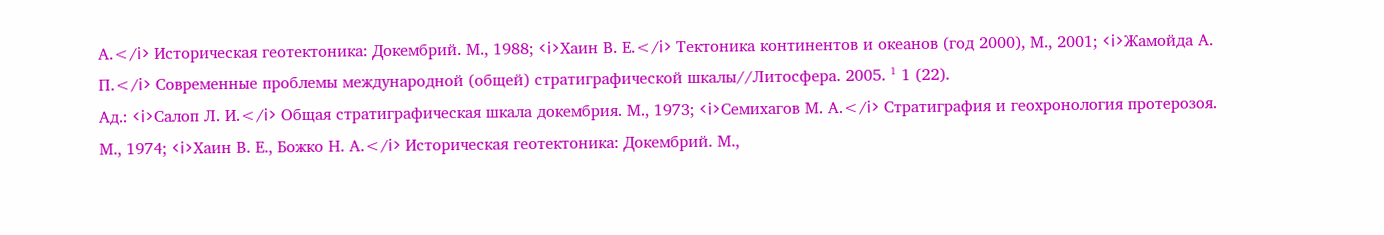А.</i> Историческая геотектоника: Докембрий. М., 1988; <i>Хаин В. Е.</i> Тектоника континентов и океанов (год 2000), М., 2001; <i>Жамойда А. П.</i> Современные проблемы международной (общей) стратиграфической шкалы//Литосфера. 2005. ¹ 1 (22).
Ад.: <i>Салоп Л. И.</i> Общая стратиграфическая шкала докембрия. М., 1973; <i>Семихагов М. А.</i> Стратиграфия и геохронология протерозоя. М., 1974; <i>Хаин В. Е., Божко Н. А.</i> Историческая геотектоника: Докембрий. М.,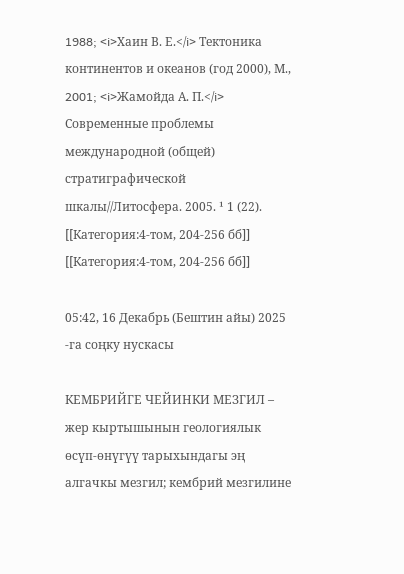1988; <i>Хаин В. Е.</i> Тектоника континентов и океанов (год 2000), М., 2001; <i>Жамойда А. П.</i> Современные проблемы международной (общей) стратиграфической шкалы//Литосфера. 2005. ¹ 1 (22).
[[Категория:4-том, 204-256 бб]]
[[Категория:4-том, 204-256 бб]]

05:42, 16 Декабрь (Бештин айы) 2025 -га соңку нускасы

КЕМБРИЙГЕ ЧЕЙИНКИ МЕЗГИЛ – жер кыртышынын геологиялык өсүп-өнүгүү тарыхындагы эң алгачкы мезгил; кембрий мезгилине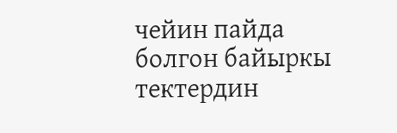чейин пайда болгон байыркы тектердин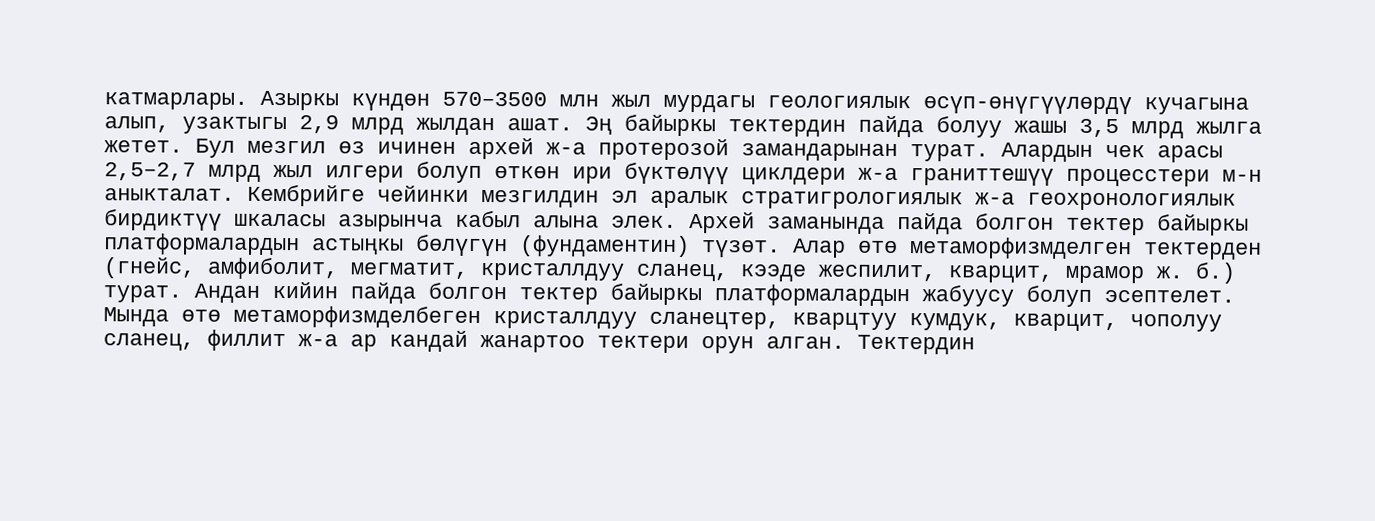катмарлары. Азыркы күндөн 570–3500 млн жыл мурдагы геологиялык өсүп-өнүгүүлөрдү кучагына алып, узактыгы 2,9 млрд жылдан ашат. Эң байыркы тектердин пайда болуу жашы 3,5 млрд жылга жетет. Бул мезгил өз ичинен архей ж-а протерозой замандарынан турат. Алардын чек арасы 2,5–2,7 млрд жыл илгери болуп өткөн ири бүктөлүү циклдери ж-а граниттешүү процесстери м-н аныкталат. Кембрийге чейинки мезгилдин эл аралык стратигрологиялык ж-а геохронологиялык бирдиктүү шкаласы азырынча кабыл алына элек. Архей заманында пайда болгон тектер байыркы платформалардын астыңкы бөлүгүн (фундаментин) түзөт. Алар өтө метаморфизмделген тектерден (гнейс, амфиболит, мегматит, кристаллдуу сланец, кээде жеспилит, кварцит, мрамор ж. б.) турат. Андан кийин пайда болгон тектер байыркы платформалардын жабуусу болуп эсептелет. Мында өтө метаморфизмделбеген кристаллдуу сланецтер, кварцтуу кумдук, кварцит, чополуу сланец, филлит ж-а ар кандай жанартоо тектери орун алган. Тектердин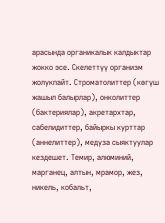арасында органикалык калдыктар жокко эсе. Скелеттүү организм жолукпайт. Строматолиттер (көгүш жашыл балырлар), онколиттер (бактериялар), акретархтар, сабелидиттер, байыркы курттар (аннелиттер), медуза сыяктуулар кездешет. Темир, алюминий, марганец, алтын, мрамор, жез, никель, кобальт,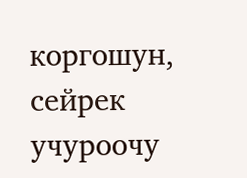коргошун, сейрек учуроочу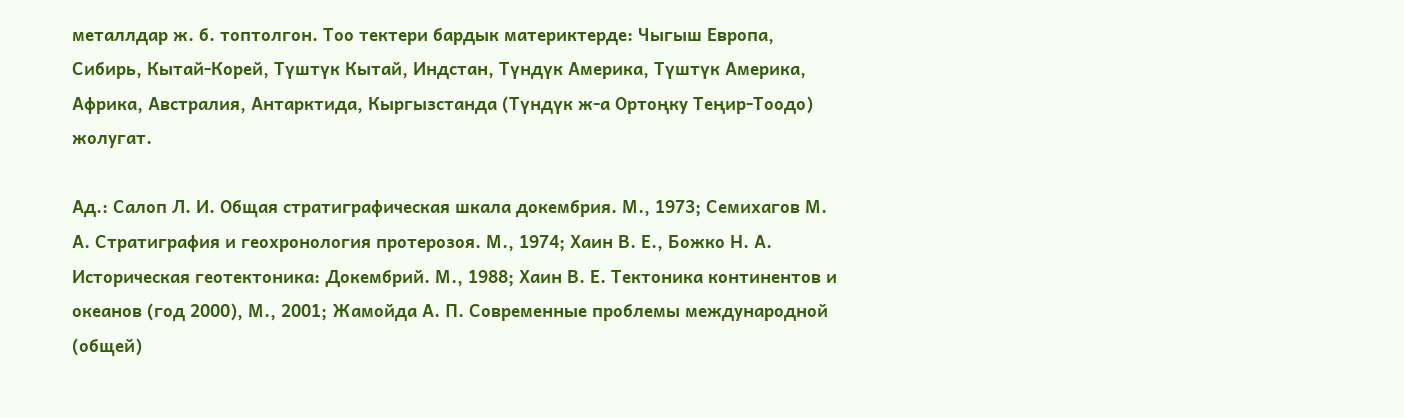металлдар ж. б. топтолгон. Тоо тектери бардык материктерде: Чыгыш Европа, Сибирь, Кытай-Корей, Түштүк Кытай, Индстан, Түндүк Америка, Түштүк Америка, Африка, Австралия, Антарктида, Кыргызстанда (Түндүк ж-а Ортоңку Теңир-Тоодо) жолугат.

Ад.: Салоп Л. И. Общая стратиграфическая шкала докембрия. М., 1973; Семихагов М. А. Стратиграфия и геохронология протерозоя. М., 1974; Хаин В. Е., Божко Н. А. Историческая геотектоника: Докембрий. М., 1988; Хаин В. Е. Тектоника континентов и океанов (год 2000), М., 2001; Жамойда А. П. Современные проблемы международной (общей)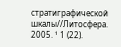стратиграфической шкалы//Литосфера. 2005. ¹ 1 (22).